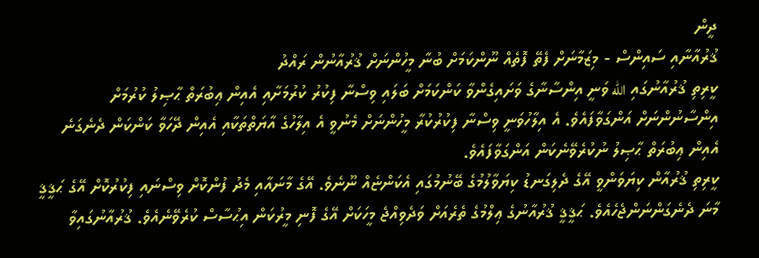ދީން
ޤުރުއާނާއި ސައިންސް - މިޒަމާނަށް ފެތޭ ފޮތެއް ނޫންކަމަށް ބުނާ މީހުންނަށް ޤުރުއާނުން ރައްދު
ކީރިތި ޤުރުއާނުގައި الله ވަނީ އިންސާނާގެ ވަށައިގެންވާ ކަންކަމަށް ބަލައި ވިސްނާ ފިކުރު ކުރުމަށާއި އެއިން ޢިބުރަތް ޙާޞިލު ކުރުމަށް އިންސާނުންނަށް އަންގަވާފައެވެ. އެ އިލާހުވަނީ ވިސްނާ ފިކުރުކުރާ މީހުންނަށް މެނުވީ އެ އިލާހުގެ އާޔަތްތަކާއި އެއިން ދޭހަވާ ކަންކަން ދެނެގަނެ އެއިން ޢިބުރަތް ޙާޞިލު ނުކުރެވޭނެކަން އަންގަވާފައެވެ.
ކީރިތި ޤުރުއާން ކިޔަވަންވީ އޭގެ ދެލިގަނޑު ކިޔަވާލުމުގެ ބޭނުމުގައި އެކަންޏެއް ނޫނެވެ. އޭގެ މާނައާއި މެދު ފުންކޮށް ވިސްނައި ފިކުރުކޮށް އޭގެ ޙަޤީޤީ މާނަ ދެނެގަންނަންޖެހެއެވެ. ޙަޤީޤީ ޤުރުއާނުގެ ޢިލްމުގެ ތެރެއަށް ވަދެވިއްޖެ މީހަކަށް އޭގެ ފޮނި މީރުކަން އިޙުސާސް ކުރެވޭނެއެވެ. ޤުރުއާނުގައިވާ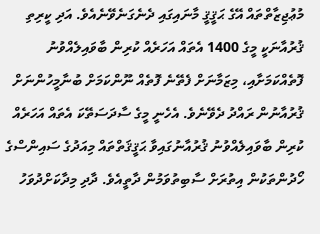މުޢުޖިޒާތްތައް އޭގެ ޙަޤީޤީ މާނައިގައި ދެނެގަނެވޭނެއެވެ. އަދި ކީރިތި ޤުރުއާނަކީ މީގެ 1400 އެތައް އަހަރެއް ކުރިން ބާވައިލެއްވުނު ފޮތެއްކަމަށާއި، މިޒަމާނަށް ފެތޭނެ ފޮތެއް ނޫންކަމަށް ބުނާމީހުންނަށް ޤުރުއާނުން ރައްދު ދެވޭނެވެ. އެހެނީ މީގެ ސާދަސަތޭކަ އެތައް އަހަރެއް ކުރިން ބާވައިލެއްވުނު ޤުރުއާނުގައިވާ ޙަޤީޤަތްތައް މިއަދުގެ ސައިންސްގެ ހޯދުންތަކުން އިތުރަށް ސާބިތުވަމުން ދާތީއެވެ. ދާދި މިދާކަށްދުވަހު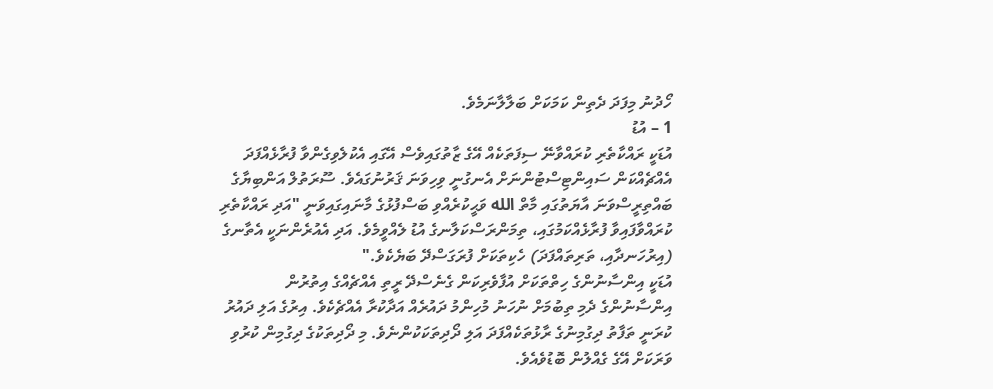ހޯދުނު މިފަދަ ދެތިން ކަމަކަށް ބަލާލާނަމެވެ.
1 – އުޑު
އުޑަކީ ރައްކާތެރި ކުރައްވާނޭ ސިފަތަކެއް އޭގެ ޒާތުގައިވެސް އޭގައި އެކުލެވިގެންވާ ފުރާޅެއްފަދަ އެއްޗެއްކަން ސައިންޓިސްޓުންނަށް އެނގުނީ ވިހިވަނަ ޤަރުނުގައެވެ. ސޫރަތުލް އަންބިޔާގެ ބައްތިރީސްވަނަ އާޔަތުގައި މާތް الله ވަޙީކުރެއްވި ބަސްފުޅުގެ މާނައިގައިވަނީ "އަދި ރައްކާތެރި ކުރައްވާފައިވާ ފުރާޅެއްކަމުގައި، ތިމަންރަސްކަލާނގެ އުޑު ލެއްވީމެވެ. އަދި އެއުރެންނަކީ އެތާނގެ (އިރުހަނދާއި، ތަރިތައްފަދަ) ހެކިތަކަށް ފުރަގަސްދޭ ބަޔެކެވެ."
އުޑަކީ އިންސާނުންގެ ހިތްތަކަށް އުފާވެރިކަން ގެނެސްދޭ ރީތި އެއްޗެއްގެ އިތުރުން އިންސާނުންގެ ދެމި ތިބުމަށް ނުހަނު މުހިންމު ދައުރެއް އަދާކުރާ އެއްޗެކެވެ. އިރުގެ އަލި ދައުރު ކުރަނީ ތަފާތު ދިގުމިނުގެ ރާޅުތަކެއްފަދަ އަލި ދޯދިތަކަކުންނެވެ. މި ދޯދިތަކުގެ ދިގުމިން ކުރުވި ވަރަކަށް އޭގެ ގެއްލުން ބޮޑުވެއެވެ.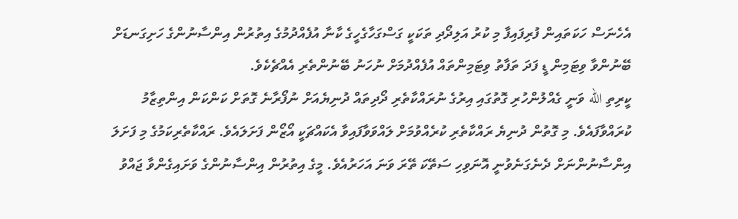އެހެނަސް ހަކަތައިން ފުރިފައިފާ މި ކުރު އަލިދޯދި ތަކަކީ ގަސްގަހާގެހީގެ ކާނާ އުފެއްދުމުގެ އިތުރުން އިންސާނުންގެ ހަށިގަނޑަށް ބޭނުންވާ ވިޓަމިން ޑީ ފަދަ ތަފާތު ވިޓަމިންތައް އުފެއްދުމަށް ނުހަނު ބޭނުންތެރި އެއްޗެކެވެ.
ކީރިތި الله ވަނީ ގެއްލުންހުރި ގޮތުގައި އިރުގެ ނުރައްކާތެރި ދޯދިތައް ދުނިޔެއަށް ނުފޯރާނެ ގޮތަށް ކަންކަން އިންތިޒާމު ކުރައްވާފައެވެ. މި ގޮތުން ދުނިޔެ ރައްކާތެރި ކުރެއްވުމަށް ލައްވަވާފައިވާ އެކައްޗަކީ އޯޒޯން ފަށަލައެވެ. ރައްކާތެރިކަމުގެ މި ފަށަލަ އިންސާނުންނަށް ދެނެގަނެވުނީ އޮނަވިހި ސަތޭކަ ތޭރަ ވަނަ އަހަރުއެވެ. މީގެ އިތުރުން އިންސާނުންގެ ވަށައިގެންވާ ޖައްވު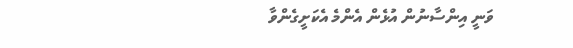ވަނީ އިންސާނުން އުޅެން އެންމެ އެކަށީގެންވާ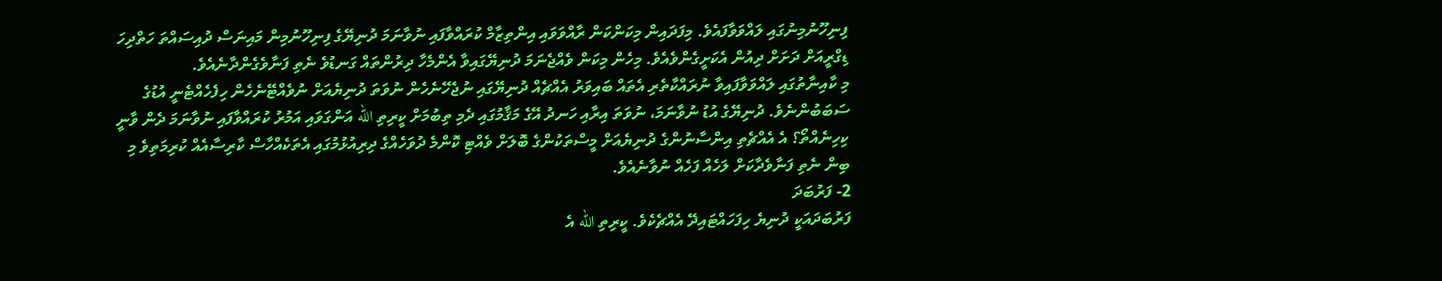ފިނިހޫނުމިނުގައި ލައްވަވާފައެވެ. މިފަދައިން މިކަންކަން ރާއްވަވައި އިންތިޒާމް ކުރައްވާފައި ނުވާނަމަ ދުނިޔޭގެ ފިނިހޫނުމިން މައިނަސް ދުއިސައްތަ ހަތްދިހަ ޑިގްރީއަށް ދަށަށް ދިއުން އެކަށީގެންވެއެވެ. މިހެން މިކަން ވެއްޖެނަމަ ދުނިޔޭގައިވާ އެންމެހާ ދިރުންތައް ގަނޑުވެ ނެތި ފަނާވެގެންދާނެއެވެ.
މި ކާއިނާތުގައި ލައްވަވާފައިވާ ނުރައްކާތެރި އެތައް ބައިވަރު އެއްޗެއް ދުނިޔޭގައި ނުޖެހޭނެހެން ނުވަތަ ދުނިޔެއަށް ނުވެއްޓޭނެހެން ހިފެހެއްޓެނީ އުޑުގެ ސަބަބުންނެވެ. ދުނިޔޭގެ އުޑު ނުވާނަމަ، ނުވަތަ އިރާއި ހަނދު އޭގެ މަޤާމުގައި ދެމި ތިބުމަށް ކީރިތި الله އަންގަވައި އަމުރު ކުރައްވާފައި ނުވާނަމަ ދެން ވާނީ ކިހިނެއްތޯ؟ އެ އެއްޗެތި އިންސާނުންގެ ދުނިޔެއަށް މީސްތަކުންގެ ބޮލަށް ވެއްޓި ކޮންމެ ދުވަހެއްގެ ދިރިއުޅުމުގައި އެތަކެއްހާސް ކާރިސާއެއް ކުރިމަތިވެ މި ބިން ނެތި ފަނާވެދާކަށް ލަހެއް ފަހެއް ނުވާނެއެވެ.
2- ފަރުބަދަ
ފަރުބަދައަކީ ދުނިޔެ ހިފަހައްޓައިދޭ އެއްޗެކެވެ. ކީރިތި الله އެ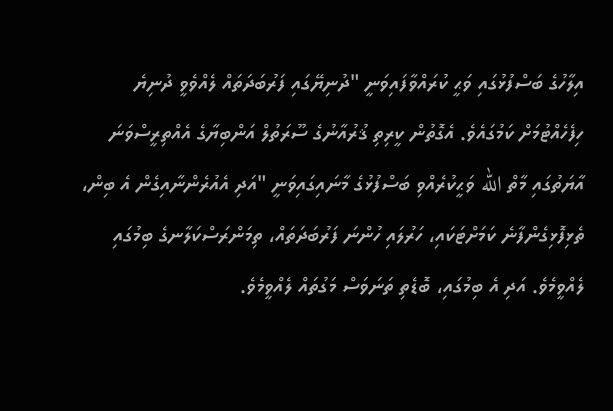އިލާހުގެ ބަސްފުޅުގައި ވަޙީ ކުރައްވާފައިވަނީ "ދުނިޔޭގައި ފަރުބަދަތައް ލެއްވެވީ ދުނިޔެ ހިފެހެއްޓުމަށް ކަމުގައެވެ. އެގޮތުން ކީރިތި ޤުރުއާނުގެ ސޫރަތުލް އަންބިޔާގެ އެއްތިރީސްވަނަ އާޔަތުގައި މާތް الله ވަޙީކުރެއްވި ބަސްފުޅުގެ މާނައިގައިވަނީ "އަދި އެއުރެންނާއިގެން އެ ބިން، ތެޅިފޮޅިގެންފާނެ ކަމަށްޓަކައި، ހަރުލައި ހުންނަ ފަރުބަދަތައް، ތިމަންރަސްކަލާނގެ ބިމުގައި ލެއްވީމެވެ. އަދި އެ ބިމުގައި، ބޮޑެތި ތަނަވަސް މަގުތައް ލެއްވީމެވެ.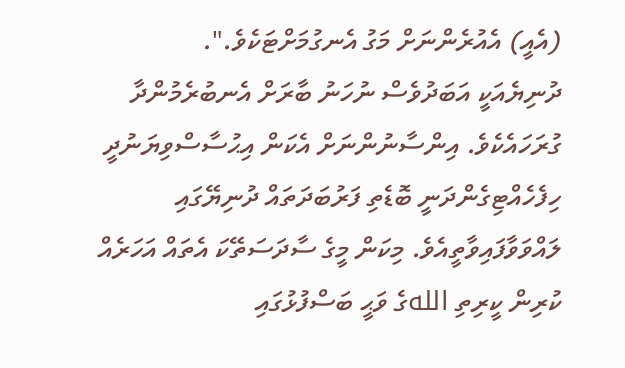(އެއީ) އެއުރެންނަށް މަގު އެނގުމަށްޓަކެވެ.".
ދުނިޔެއަކީ އަބަދުވެސް ނުހަނު ބާރަށް އެނބުރެމުންދާ ގުރަހައެކެވެ. އިންސާނުންނަށް އެކަން އިޙުސާސްވިޔަނުދީ ހިފެހެއްޓިގެންދަނީ ބޮޑެތި ފަރުބަދަތައް ދުނިޔޭގައި ލައްވަވާފައިވާތީއެވެ. މިކަން މީގެ ސާދަސަތޭކަ އެތައް އަހަރެއް ކުރިން ކީރިތި اللهގެ ވަޙީ ބަސްފުޅުގައި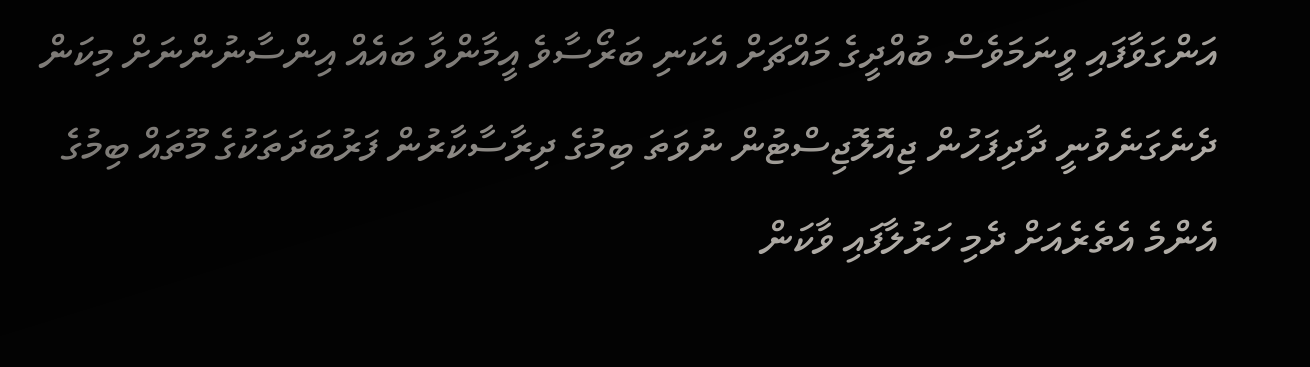އަންގަވާފައި ވީނަމަވެސް ބުއްދީގެ މައްޗަށް އެކަނި ބަރޯސާވެ އީމާންވާ ބައެއް އިންސާނުންނަށް މިކަން ދެނެގަނެވުނީ ދާދިފަހުން ޖިއޮލޮޖިސްޓުން ނުވަތަ ބިމުގެ ދިރާސާކާރުން ފަރުބަދަތަކުގެ މޫތައް ބިމުގެ އެންމެ އެތެރެއަށް ދެމި ހަރުލާފައި ވާކަން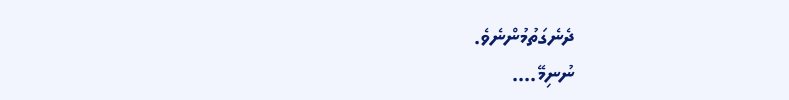ދެނެގަތުމުންނެވެ.
ނުނިމޭ....